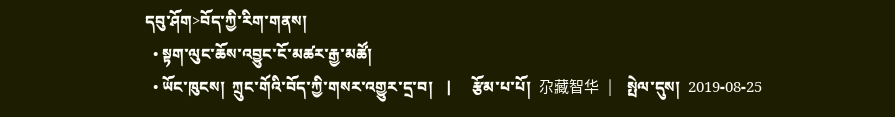དབུ་ཤོག>བོད་ཀྱི་རིག་གནས།
  • སྟག་ལུང་ཆོས་འབྱུང་ངོ་མཚར་རྒྱ་མཚོ།
  • ཡོང་ཁུངས།  ཀྲུང་གོའི་བོད་ཀྱི་གསར་འགྱུར་དྲ་བ།   |     རྩོམ་པ་པོ།  尕藏智华   |     སྤེལ་དུས།  2019-08-25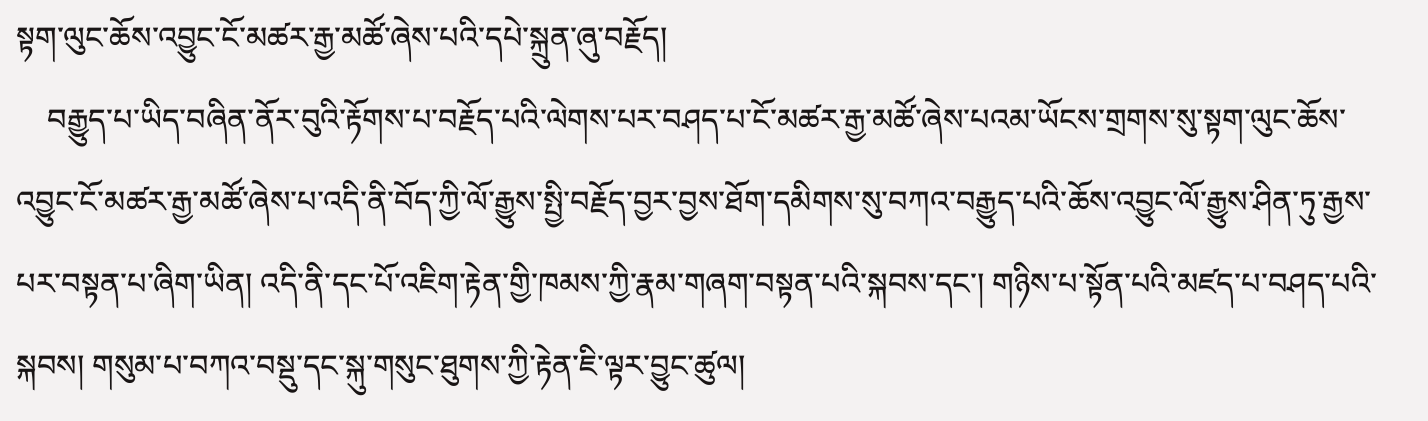སྟག་ལུང་ཆོས་འབྱུང་ངོ་མཚར་རྒྱ་མཚོ་ཞེས་པའི་དཔེ་སྐྲུན་ཞུ་བརྗོད།
    བརྒྱུད་པ་ཡིད་བཞིན་ནོར་བུའི་རྟོགས་པ་བརྗོད་པའི་ལེགས་པར་བཤད་པ་ངོ་མཚར་རྒྱ་མཚོ་ཞེས་པའམ་ཡོངས་གྲགས་སུ་སྟག་ལུང་ཆོས་འབྱུང་ངོ་མཚར་རྒྱ་མཚོ་ཞེས་པ་འདི་ནི་བོད་ཀྱི་ལོ་རྒྱུས་སྤྱི་བརྗོད་བྱར་བྱས་ཐོག་དམིགས་སུ་བཀའ་བརྒྱུད་པའི་ཆོས་འབྱུང་ལོ་རྒྱུས་ཤིན་ཏུ་རྒྱས་པར་བསྟན་པ་ཞིག་ཡིན། འདི་ནི་དང་པོ་འཇིག་རྟེན་གྱི་ཁམས་ཀྱི་རྣམ་གཞག་བསྟན་པའི་སྐབས་དང་། གཉིས་པ་སྟོན་པའི་མཛད་པ་བཤད་པའི་སྐབས། གསུམ་པ་བཀའ་བསྡུ་དང་སྐུ་གསུང་ཐུགས་ཀྱི་རྟེན་ཇི་ལྟར་བྱུང་ཚུལ།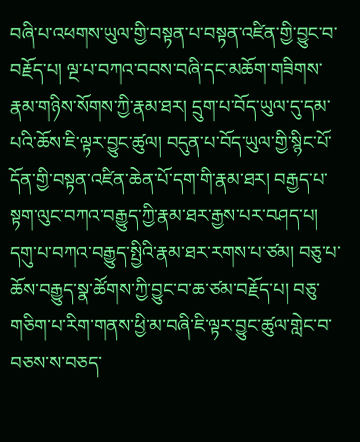བཞི་པ་འཕགས་ཡུལ་གྱི་བསྟན་པ་བསྟན་འཛིན་གྱི་བྱུང་བ་བརྗོད་པ། ལྔ་པ་བཀའ་བབས་བཞི་དང་མཆོག་གཟིགས་རྣམ་གཉིས་སོགས་ཀྱི་རྣམ་ཐར། དྲུག་པ་བོད་ཡུལ་དུ་དམ་པའི་ཆོས་ཇི་ལྟར་བྱུང་ཚུལ། བདུན་པ་བོད་ཡུལ་གྱི་སྙིང་པོ་དོན་གྱི་བསྟན་འཛིན་ཆེན་པོ་དག་གི་རྣམ་ཐར། བརྒྱད་པ་སྟག་ལུང་བཀའ་བརྒྱུད་ཀྱི་རྣམ་ཐར་རྒྱས་པར་བཤད་པ། དགུ་པ་བཀའ་བརྒྱུད་སྤྱིའི་རྣམ་ཐར་རགས་པ་ཙམ། བཅུ་པ་ཆོས་བརྒྱུད་སྣ་ཚོགས་ཀྱི་བྱུང་བ་ཆ་ཙམ་བརྗོད་པ། བཅུ་གཅིག་པ་རིག་གནས་ཕྱི་མ་བཞི་ཇི་ལྟར་བྱུང་ཚུལ་གླེང་བ་བཅས་ས་བཅད་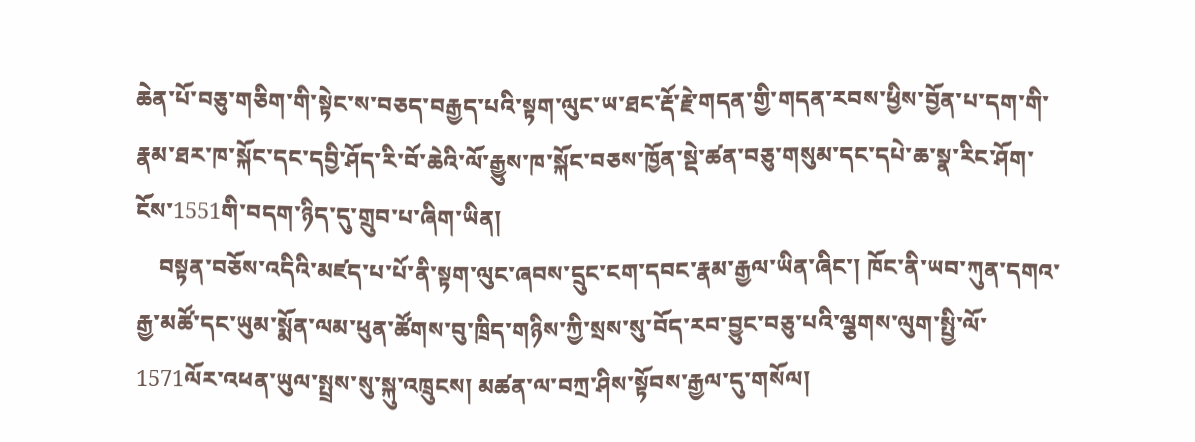ཆེན་པོ་བཅུ་གཅིག་གི་སྟེང་ས་བཅད་བརྒྱད་པའི་སྟག་ལུང་ཡ་ཐང་རྡོ་རྗེ་གདན་གྱི་གདན་རབས་ཕྱིས་བྱོན་པ་དག་གི་རྣམ་ཐར་ཁ་སྐོང་དང་དབྱི་ཤོད་རི་བོ་ཆེའི་ལོ་རྒྱུས་ཁ་སྐོང་བཅས་ཁྱོན་སྡེ་ཚན་བཅུ་གསུམ་དང་དཔེ་ཆ་སྣ་རིང་ཤོག་ངོས་1551གི་བདག་ཉིད་དུ་གྲུབ་པ་ཞིག་ཡིན།
    བསྟན་བཅོས་འདིའི་མཛད་པ་པོ་ནི་སྟག་ལུང་ཞབས་དྲུང་ངག་དབང་རྣམ་རྒྱལ་ཡིན་ཞིང་། ཁོང་ནི་ཡབ་ཀུན་དགའ་རྒྱ་མཚོ་དང་ཡུམ་སྨོན་ལམ་ཕུན་ཚོགས་བུ་ཁྲིད་གཉིས་ཀྱི་སྲས་སུ་བོད་རབ་བྱུང་བཅུ་པའི་ལྕགས་ལུག་སྤྱི་ལོ་1571ལོར་འཕན་ཡུལ་སྤྲས་སུ་སྐུ་འཁྲུངས། མཚན་ལ་བཀྲ་ཤིས་སྟོབས་རྒྱལ་དུ་གསོལ།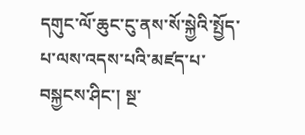དགུང་ལོ་ཆུང་ངུ་ནས་སོ་སྐྱེའི་སྤྱོད་པ་ལས་འདས་པའི་མཛད་པ་བསྐྱངས་ཤིང་། སྔ་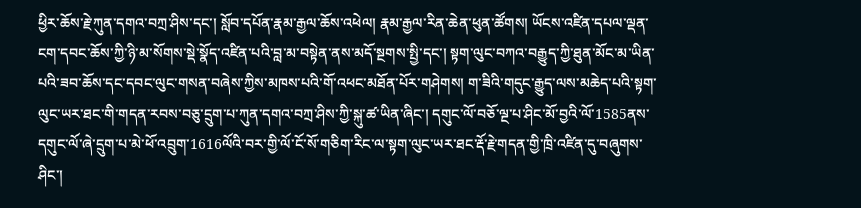ཕྱིར་ཆོས་རྗེ་ཀུན་དགའ་བཀྲ་ཤིས་དང་། སློབ་དཔོན་རྣམ་རྒྱལ་ཆོས་འཕེལ། རྣམ་རྒྱལ་རིན་ཆེན་ཕུན་ཚོགས། ཡོངས་འཛིན་དཔལ་ལྡན་ངག་དབང་ཆོས་ཀྱི་ཉི་མ་སོགས་སྡེ་སྣོད་འཛིན་པའི་བླ་མ་བསྟེན་ནས་མདོ་སྔགས་སྤྱི་དང་། སྟག་ལུང་བཀའ་བརྒྱུད་ཀྱི་ཐུན་མོང་མ་ཡིན་པའི་ཟབ་ཆོས་དང་དབང་ལུང་གསན་བཞེས་ཀྱིས་མཁས་པའི་གོ་འཕང་མཐོན་པོར་གཤེགས། ག་ཟིའི་གདུང་རྒྱུད་ལས་མཆེད་པའི་སྟག་ལུང་ཡར་ཐང་གི་གདན་རབས་བཅུ་དྲུག་པ་ཀུན་དགའ་བཀྲ་ཤིས་ཀྱི་སྐུ་ཚ་ཡིན་ཞིང་། དགུང་ལོ་བཅོ་ལྔ་པ་ཤིང་མོ་བྱའི་ལོ་1585ནས་དགུང་ལོ་ཞེ་དྲུག་པ་མེ་ཕོ་འབྲུག་1616ལོའི་བར་གྱི་ལོ་ངོ་སོ་གཅིག་རིང་ལ་སྟག་ལུང་ཡར་ཐང་རྡོ་རྗེ་གདན་གྱི་ཁྲི་འཛིན་དུ་བཞུགས་ཤིང་།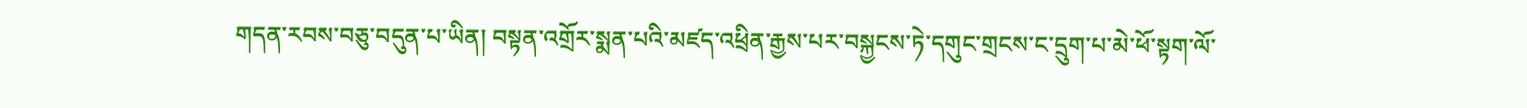གདན་རབས་བཅུ་བདུན་པ་ཡིན། བསྟན་འགྲོར་སྨན་པའི་མཛད་འཕྲིན་རྒྱས་པར་བསྐྱངས་ཏེ་དགུང་གྲངས་ང་དྲུག་པ་མེ་ཕོ་སྟག་ལོ་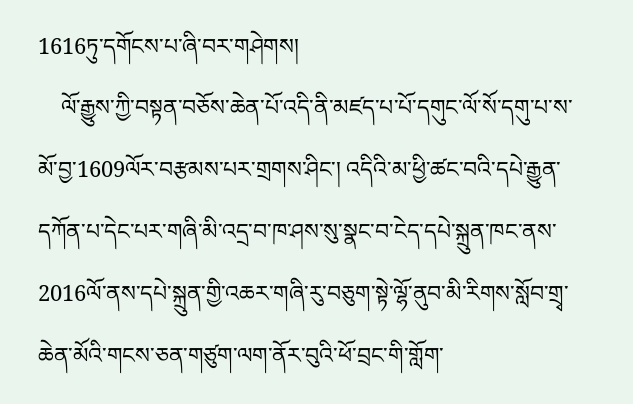1616ཏུ་དགོངས་པ་ཞི་བར་གཤེགས།
    ལོ་རྒྱུས་ཀྱི་བསྟན་བཅོས་ཆེན་པོ་འདི་ནི་མཛད་པ་པོ་དགུང་ལོ་སོ་དགུ་པ་ས་མོ་བྱ་1609ལོར་བརྩམས་པར་གྲགས་ཤིང་། འདིའི་མ་ཕྱི་ཚང་བའི་དཔེ་རྒྱུན་དཀོན་པ་དེང་པར་གཞི་མི་འདྲ་བ་ཁ་ཤས་སུ་སྣང་བ་ངེད་དཔེ་སྐྲུན་ཁང་ནས་2016ལོ་ནས་དཔེ་སྐྲུན་གྱི་འཆར་གཞི་རུ་བཅུག་སྟེ་ལྷོ་ནུབ་མི་རིགས་སློབ་གྲྭ་ཆེན་མོའི་གངས་ཅན་གཙུག་ལག་ནོར་བུའི་ཕོ་བྲང་གི་གློག་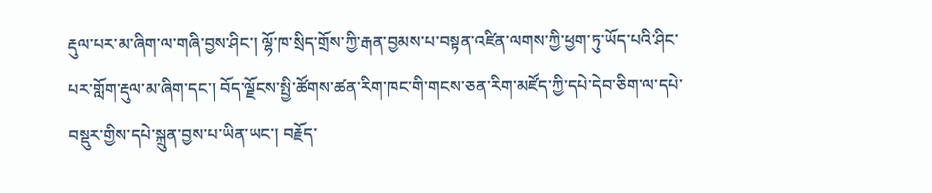རྡུལ་པར་མ་ཞིག་ལ་གཞི་བྱས་ཤིང་། ལྷོ་ཁ་སྲིད་གྲོས་ཀྱི་རྒན་བྱམས་པ་བསྟན་འཛིན་ལགས་ཀྱི་ཕྱག་ཏུ་ཡོད་པའི་ཤིང་པར་གློག་རྡུལ་མ་ཞིག་དང་། བོད་ལྗོངས་སྤྱི་ཚོགས་ཚན་རིག་ཁང་གི་གངས་ཅན་རིག་མཛོད་ཀྱི་དཔེ་དེབ་ཅིག་ལ་དཔེ་བསྡུར་གྱིས་དཔེ་སྐྲུན་བྱས་པ་ཡིན་ཡང་། བརྗོད་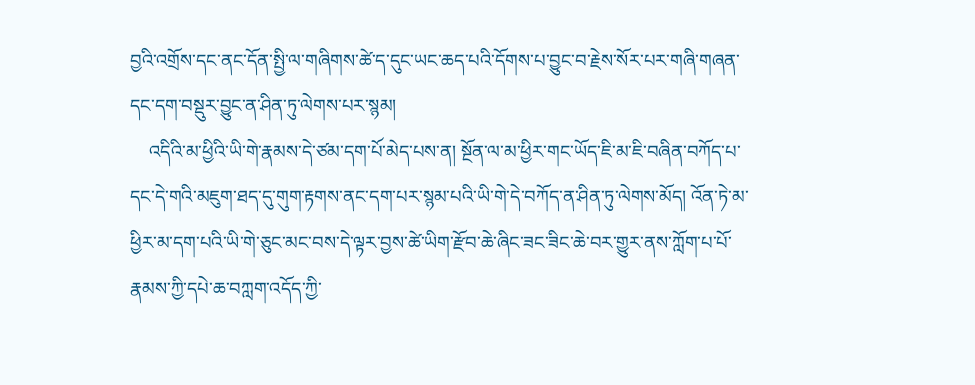བྱའི་འགྲོས་དང་ནང་དོན་སྤྱི་ལ་གཞིགས་ཚེ་ད་དུང་ཡང་ཆད་པའི་དོགས་པ་བྱུང་བ་རྗེས་སོར་པར་གཞི་གཞན་དང་དག་བསྡུར་བྱུང་ན་ཤིན་ཏུ་ལེགས་པར་སྙམ།
    འདིའི་མ་ཕྱིའི་ཡི་གེ་རྣམས་དེ་ཙམ་དག་པོ་མེད་པས་ན། སྔོན་ལ་མ་ཕྱིར་གང་ཡོད་ཇི་མ་ཇི་བཞིན་བཀོད་པ་དང་དེ་གའི་མཇུག་ཐད་དུ་གུག་རྟགས་ནང་དག་པར་སྙམ་པའི་ཡི་གེ་དེ་བཀོད་ན་ཤིན་ཏུ་ལེགས་མོད། འོན་ཏེ་མ་ཕྱིར་མ་དག་པའི་ཡི་གེ་ཅུང་མང་བས་དེ་ལྟར་བྱས་ཚེ་ཡིག་རྫོབ་ཆེ་ཞིང་ཟང་ཟིང་ཆེ་བར་གྱུར་ནས་ཀློག་པ་པོ་རྣམས་ཀྱི་དཔེ་ཆ་བཀླག་འདོད་ཀྱི་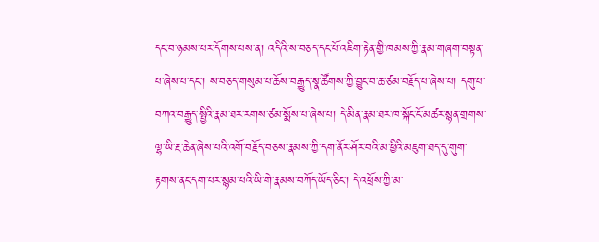དང་བ་ཉམས་པར་དོགས་པས་ན། འདིའི་ས་བཅད་དང་པོ་འཇིག་རྟེན་གྱི་ཁམས་ཀྱི་རྣམ་གཞག་བསྟན་པ་ཞེས་པ་དང་། ས་བཅད་གསུམ་པ་ཆོས་བརྒྱུད་སྣ་ཚོགས་ཀྱི་བྱུང་བ་ཆ་ཙམ་བརྗོད་པ་ཞེས་པ། དགུ་པ་བཀའ་བརྒྱུད་སྤྱིའི་རྣམ་ཐར་རགས་ཙམ་སྨོས་པ་ཞེས་པ། དེ་མིན་རྣམ་ཐར་ཁ་སྐོང་ངོ་མཚར་སྙན་གྲགས་ལྷ་ཡི་རྔ་ཆེན་ཞེས་པའི་འགོ་བརྗོད་བཅས་རྣམས་ཀྱི་དག་ནོར་ཤོར་བའི་མ་ཕྱིའི་མཇུག་ཐད་དུ་གུག་རྟགས་ནང་དག་པར་སྙམ་པའི་ཡི་གེ་རྣམས་བཀོད་ཡོད་ཅིང་། དེ་འཕྲོས་ཀྱི་མ་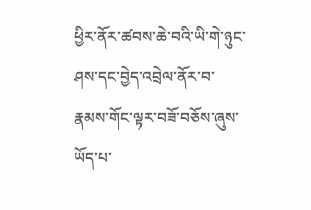ཕྱིར་ནོར་ཚབས་ཆེ་བའི་ཡི་གེ་ཉུང་ཤས་དང་བྱེད་འབྲེལ་ནོར་བ་རྣམས་གོང་ལྟར་བཟོ་བཅོས་ཞུས་ཡོད་པ་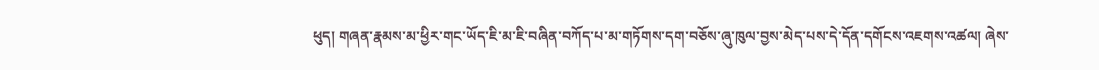ཕུད། གཞན་རྣམས་མ་ཕྱིར་གང་ཡོད་ཇི་མ་ཇི་བཞིན་བཀོད་པ་མ་གཏོགས་དག་བཅོས་ཞུ་ཁུལ་བྱས་མེད་པས་དེ་དོན་དགོངས་འཇགས་འཚལ། ཞེས་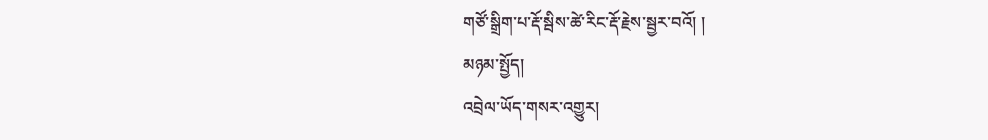གཙོ་སྒྲིག་པ་རྡོ་སྦིས་ཚེ་རིང་རྡོ་རྗེས་སྦྱར་བའོ། །
མཉམ་སྤྱོད།
འབྲེལ་ཡོད་གསར་འགྱུར།